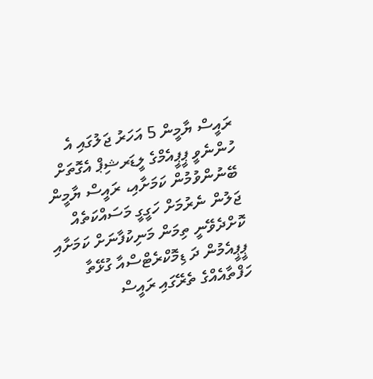ރައީސް ޔާމީން 5 އަހަރު ޖަލުގައި އެ ހުންނެވީ ޕީޕީއެމްގެ ލީޑަރޝިޕް އެގޮތަށް ބޭނުންވުމުން ކަމަށާއި، ރައީސް ޔާމީން ޖަލުން ނެރުމަށް ހަގީގީ މަސައްކަތެއް ކޮށްދެވޭނީ ތިމަން މަނިކުފާނަށް ކަމަށާއި ޕީޕީއެމުން ދަ ޑިމޮކްރެޓްސްއާ ގުޅޭތާ ހަފްތާއެއްގެ ތެރޭގައި ރައީސް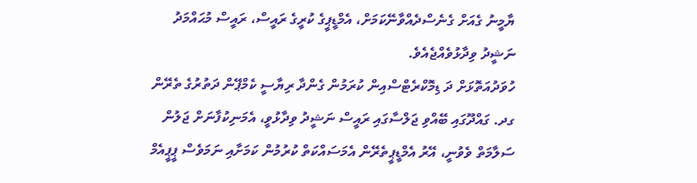ޔާމީނު ގެއަށް ގެނެސްދެއްވާނޭކަމަށް، އެމްޑީޕީގެ ކުރީގެ ރައީސް، ރައީސް މުޙައްމަދު ނަޝީދު ވިދާޅުވެއްޖެއެވެ.
ހުވަދުއަތޮޅަށް ދަ ޑިމޮކްރެޓްސްއިން ކުރަމުން ގެންދާ ރިޔާސީ ކެމްޕޭން ދަތުރުގެ ތެރޭން ގދ. ގައްދޫގައި ބޭއްވި ޖަލްސާގައި ރައީސް ނަޝީދު ވިދާޅުވީ، އެމަނިކުފާނަށް ޖަލުން ސަލާމަތް ވެވުނީ، އޭރު އެމްޑީޕީތެރޭން އެމަސައްކަތް ކުރުމުން ކަމަށާއި ނަމަވެސް ޕީޕީއެމް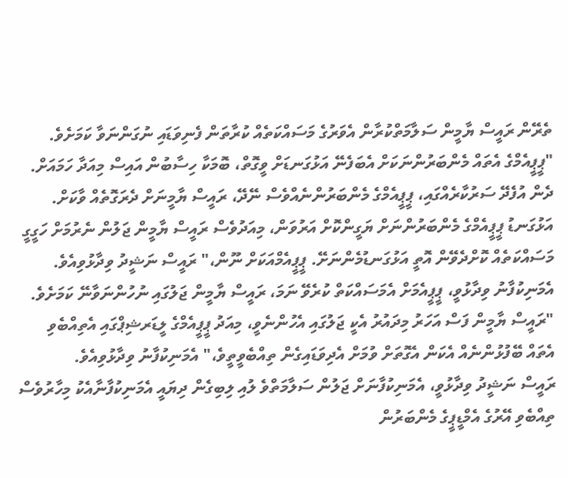ތެރޭން ރައީސް ޔާމީން ސަލާމަތްކުރާން އެވަރުގެ މަސައްކަތެއް ކުރާތަން ފެނިވަޑައި ނުގަންނަވާ ކަމަށެވެ.
"ޕީޕީއެމްގެ އެތައް މެންބަރުންނަކަށް އެބަފެނޭ އަޅުގަނޑަށް ވީގޮތް، ބޮމަކާ ހިސާބުން އައިސް މިއަދާ ހަމައަށް. ދެން އުފެދޭ ސަރުކާރެއްގައި، ޕީޕީއެމްގެ މެންބަރުންނެއްވެސް ނޭދޭ، ރައީސް ޔާމީނަށް ދެރަގޮތެއް ވާކަށް. އަޅުގަނޑު ޕީޕީއެމްގެ މެންބަރުންނަށް ޔަގީންކޮށް އަރުވަން، މިއަދުވެސް ރައީސް ޔާމީން ޖަލުން ނެރުމަށް ހަގީގީ މަސައްކަތެއް ކޮށްދެވޭން އޮތީ އަޅުގަނޑުމެންނަށޭ. ޕީޕީއެމްއަކަށް ނޫން،" ރައީސް ނަޝީދު ވިދާޅުވިއެވެ.
އެމަނިކުފާނު ވިދާޅުވީ، ޕީޕީއެމަށް އެމަސައްކަތް ކުރެވޭ ނަމަ، ރައީސް ޔާމީން ޖަލުގައި ނުހުންނަވާނޭ ކަމަށެވެ. "ރައީސް ޔާމީން ފަސް އަހަރު މިދައުރު އެކީ ޖަލުގައި އެހުންނެވީ، މިއަދު ޕީޕީއެމްގެ ލީޑަރޝިޕްގައި އެތިއްބެވި އެތައް ބޭފުޅުންނެއް އެކަން އެގޮތަށް ވުމަށް އެދިވަޑައިގެން ތިއްބެވީތީވެ،" އެމަނިކުފާނު ވިދާޅުވިއެވެ.
ރައީސް ނަޝީދު ވިދާޅުވީ، އެމަނިކުފާނަށް ޖަލުން ސަލާމަތްވެ ލުއި ލިބިގެން ދިޔައީ އެމަނިކުފާނާއެކު މިހާރުވެސް ތިއްބެވި އޭރުގެ އެމްޑީޕީގެ މެންބަރުން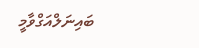ބައިނަލްއަގްވާމީ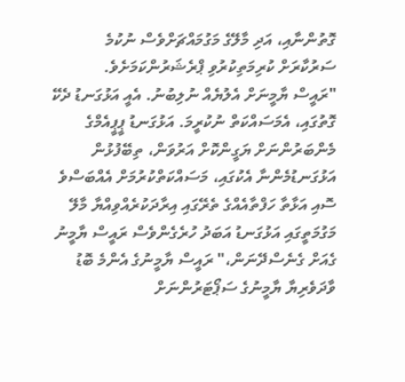ގޮތުންނާއި، އަދި މާލޭގެ މަގުމައްޗަށްވެސް ނުކުމެ ސަރުކާރަށް ކުރިމަތިކުރުވި ޕްރެޝަރުންކަމަށެވެ.
"ރައީސް ޔާމީނަށް އެލުޔެއް ނުލިބުނު. އެއީ އަޅުގަނޑު ދެކޭ ގޮތުގައި، އެމަސައްކަތް ނުކުރީމަ. އަޅުގަނޑު ޕީޕީއެމްގެ މެންބަރުންނަށް ޔަގީންކޮށް އަރުވަން، ތިބޭފުޅުން އަޅުގަނޑުމެންނާ އެކުގައި، މަސައްކަތްކުރުމަށް އެއްބަސްވެ ސޮއި އަޅާތާ ހަފްތާއެއްގެ ތެރޭގައި އިރާދަކުރެއްވިއްޔާ މާލޭ މަގުމަތީގައި އަޅުގަނޑު އަބަދު ހުރެގެންވެސް ރައީސް ޔާމީނު ގެއަށް ގެނެސްދޭނަން،" ރައީސް ޔާމީނުގެ އެންމެ ބޮޑު ވާދަވެރިޔާ ޔާމީނުގެ ސަޕޯޓަރުންނަށް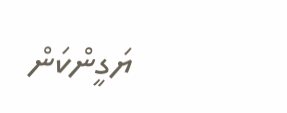ޔަގީންކަން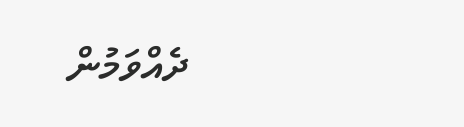ދެއްވަމުން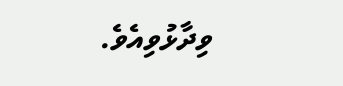ވިދާޅުވިއެވެ.